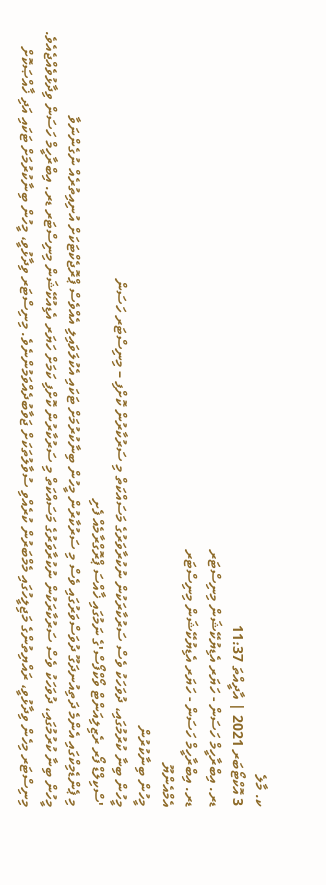ކ. މާލެ
3 އޮކްޓޯބަރ 2021 | އާދީއްތަ 11:37
ޑރ. އިބްރާހީމް ހަސަން - ހަޔަރ އެޑިޔުކޭޝަން މިނިސްޓަރ
ޑރ. އިބްރާހީމް ހަސަން - ހަޔަރ އެޑިޔުކޭޝަން މިނިސްޓަރ
އެމްއެންޔޫ
މީހުން ބިނާކުރުން
މީހުން ބިނާ ކުރުމުގައި، ދުވަހަކު ވެސް ސަރުކާރަކުން ނުކުރާވަރުގެ މަސައްކަތް މި ސަރުކާރުން ކޮށްފި – މިނިސްޓަރ ހަސަން
'ސްކިލްޑް ފޯރ ރެޒިލިއަންޓް ވޯކްފޯސް'ގެ ނަމުގައި ޚާއްސަ ޕްރޮގްރާމެއް ފެށި
މި ޕެންޑެމިކްގައި އެންމެ ދަތިއުނދަގޫ ދުވަސްވަރުގައި ވެސް މި ސަރުކާރުން މީހުން ބިނާކުރުމަށް ޓަކައި އެކުލަވައިލި އެއްވެސް ޕްރޮޖެކްޓަކަށް އުނިއިތުރެއް ނުގެންނަވާ
މީހުން ބިނާ ކުރުމުގައި، ދުވަހަކު ވެސް ސަރުކާރަކުން ނުކުރާވަރުގެ މަސައްކަތް މި ސަރުކާރުން ކޮށްފި ކަމަށް ހަޔަރ އެޑިއުކޭޝަން މިނިސްޓަރ ޑރ. އިބްރާހީމް ހަސަން ވިދާޅުވެއްޖެއެވެ.
މިނިސްޓަރ މިހެން ވިދާޅުވީ، ރައްޔިތުންގެ މަޖިލީހުގައި މެމްބަރުން ކުރެއްވި ސުވާލުތަކަށް ޖަވާބުދެއްވަމުންނެވެ. މިނިސްޓަރ ވިދާޅުވީ، މީހުން ބިނާކުރުމަށް ޓަކައި އަދި ޚާއްޞަކޮށް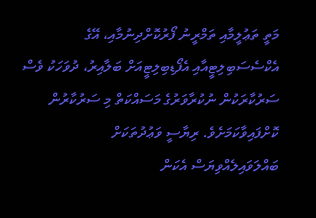މަތީ ތަޢުލީމާއި ތަމްރީނު ފޯރުކޮށްދިނުމާއި، އޭގެ އެކްސެސަބިލިޓީއާއި އެފޯޑިބިލިޓީއަށް ބަލާއިރު، ދުވަހަކު ވެސް ސަރުކާރަކުން ނުކުރާވަރުގެ މަސައްކަތް މި ސަރުކާރުން ކޮށްފައިވާކަމަށެވެ. ރިޔާސީ ވަޢުދުތަކަށް ބައްލަވައިލެއްވިޔަސް އެކަން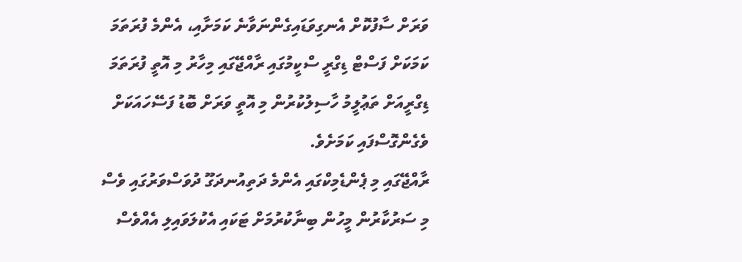ވަރަށް ސާފުކޮށް އެނގިވަޑައިގެންނަވާނެ ކަމަށާއި، އެންމެ ފުރަތަމަ ކަމަކަށް ފަސްޓް ޑިގްރީ ސްކީމުގައި ރާއްޖޭގައި މިހާރު މި އޮތީ ފުރަތަމަ ޑިގްރީއަށް ތަޢުލީމު ހާސިލުކުރުން މި އޮތީ ވަރަށް ބޮޑު ފަސޭހައަކަށް ވެގެންގޮސްފައި ކަމަށެވެ.
ރާއްޖޭގައި މި ޕެންޑެމިކްގައި އެންމެ ދަތިއުނދަގޫ ދުވަސްވަރުގައި ވެސް މި ސަރުކާރުން މީހުން ބިނާކުރުމަށް ޓަކައި އެކުލަވައިލި އެއްވެސް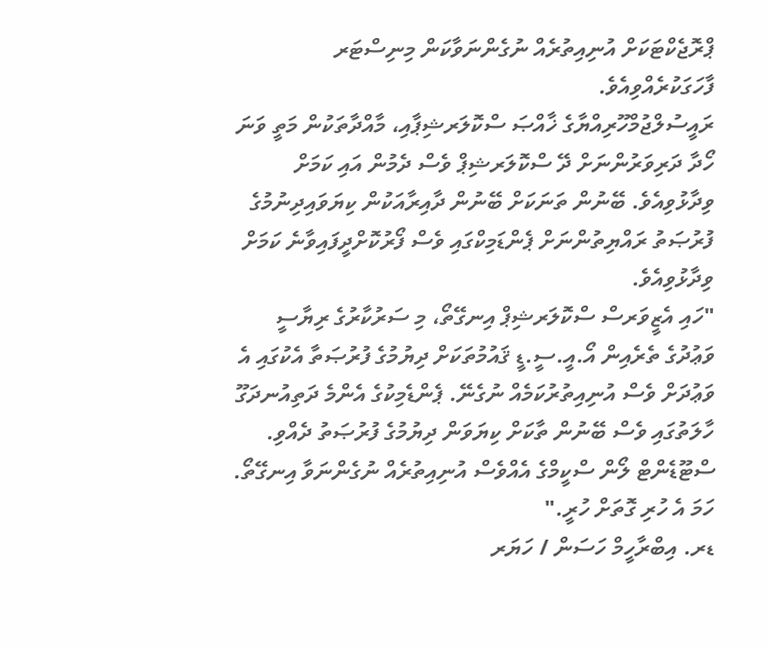ޕްރޮޖެކްޓަކަށް އުނިއިތުރެއް ނުގެންނަވާކަން މިނިސްޓަރ ފާހަގަކުރެއްވިއެވެ.
ރައީސުލްޖުމްހޫރިއްޔާގެ ޚާއްޞަ ސްކޮލަރޝިޕާއި، މާއްދާތަކުން މަތީ ވަނަ ހޯދާ ދަރިވަރުންނަށް ދޭ ސްކޮލަރޝިޕް ވެސް ދެމުން އައި ކަމަށް ވިދާޅުވިއެވެ. ބޭނުން ތަނަކަށް ބޭނުން ދާއިރާއަކުން ކިޔަވައިދިނުމުގެ ފުރުޞަތު ރައްޔިތުންނަށް ޕެންޑަމިކްގައި ވެސް ފޯރުކޮށްދީފައިވާނެ ކަމަށް ވިދާޅުވިއެވެ.
"ހައި އެޒީވަރސް ސްކޮލަރޝިޕް އިނގޭތޯ، މި ސަރުކާރުގެ ރިޔާސީ ވަޢުދުގެ ތެރެއިން އޯ.އީ.ސީ.ޑީ ޤައުމުތަކަށް ދިޔުމުގެ ފުރުޞަތާ އެކުގައި އެ ވަޢުދަށް ވެސް އުނިއިތުރުކަމެއް ނުގެނޭ. ޕެންޑެމިކުގެ އެންމެ ދަތިއުނދަގޫ ހާލަތުގައި ވެސް ބޭނުން ތާކަށް ކިޔަވަން ދިޔުމުގެ ފުރުޞަތު ދެއްވި. ސްޓޫޑެންޓް ލޯން ސްކީމްގެ އެއްވެސް އުނިއިތުރެއް ނުގެންނަވާ އިނގޭތޯ. ހަމަ އެ ހުރި ގޮތަށް ހުރީ."
ޑރ. އިބްރާހީމް ހަސަން / ހަޔަރ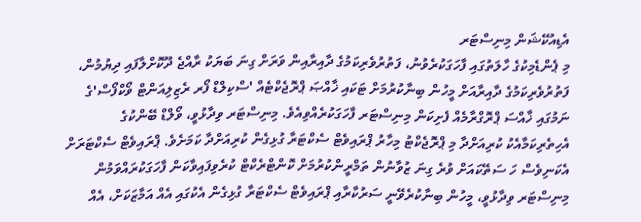އެޑިއުކޭޝަން މިނިސްޓަރ
މި ޕެންޑެމިކުގެ ހާލަތުގައި ފާހަގަކުރެވުނު، ފަތުރުވެރިކަމުގެ ދާއިރާއިން ވަރަށް ގިނަ ބަޔަކު ރާއްޖެ ދޫކޮށްލާފައި ދިޔުމުން، ފަތުރުވެރިކަމުގެ ދާއިރާއަށް މީހުން ބިނާކުރުމަށް ޓަކައި ޚާއްޞަ ޕްރޮޖެކްޓެއް 'ސްކިލްޑް ފޯރ ރެޒިލިއަންޓް ވޯކްފޯސް'ގެ ނަމުގައި ޚާއްސަ ޕްރޮގްރާމެއް ފެށިކަން މިނިސްޓަރ ފާހަގަކުރެއްވިއެވެ. މިނިސްޓަރ ވިދާޅުވީ، ވޯލްޑް ބޭންކުގެ އެހިތެރިކަމާއެކު ކުރިއަށްދާ މި ޕްރޮޖެކްޓު މިހާރު ޕްރައިވެޓް ސެކްޓަރާ ގުޅިގެން ކުރިއަށްދާ ކަމަށެވެ. ޕްރައިވެޓް ސެކްޓަރަށް އެކަނިވެސް ހަ ސަތޭކައަށް ވުރެ ގިނަ ޒުވާނުން ތަމްރީންކުރުމަށް ކޮންޓްރެކްޓް ކުރެވިފައިވާކަން ފާހަގަކުރައްވަމުން މިނިސްޓަރ ވިދާޅުވީ، މީހުން ބިނާކުރެވޭނީ ސަރުކާރާއި ޕްރައިވެޓް ސެކްޓަރާ ގުޅިގެން އެކުގައި އެއް އަމާޒަކަށް، އެއް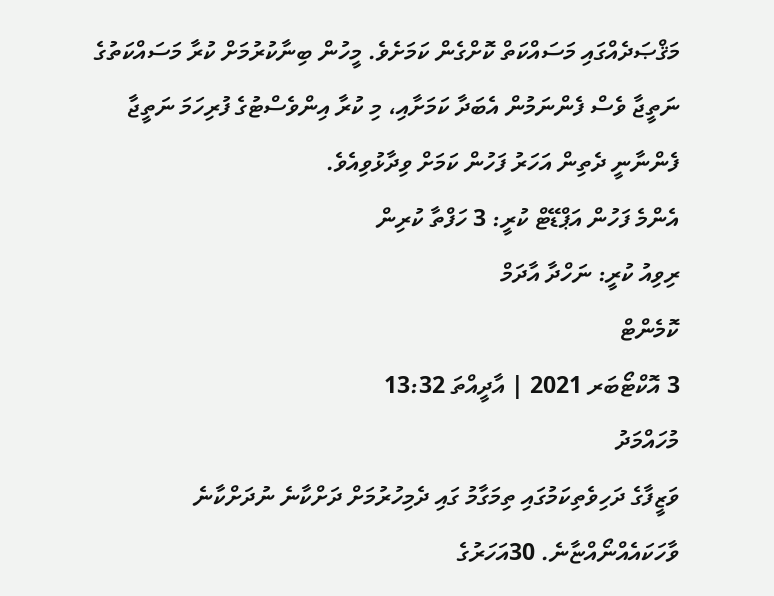މަޤްޞަދެއްގައި މަސައްކަތް ކޮށްގެން ކަމަށެވެ. މީހުން ބިނާކުރުމަށް ކުރާ މަސައްކަތުގެ ނަތީޖާ ވެސް ފެންނަމުން އެބަދާ ކަމަށާއި، މި ކުރާ އިންވެސްޓުގެ ފުރިހަމަ ނަތީޖާ ފެންނާނީ ދެތިން އަހަރު ފަހުން ކަމަށް ވިދާޅުވިއެވެ.
އެންމެ ފަހުން އަޕްޑޭޓް ކުރީ: 3 ހަފްތާ ކުރިން
ރިވިއު ކުރީ: ނަހްދާ އާދަމް
ކޮމެންޓް
3 އޮކްޓޯބަރ 2021 | އާދީއްތަ 13:32
މުހައްމަދު
ވަޒީފާގެ ދަހިވެތިކަމުގައި ތިމަގާމު ގައި ދެމިހުރުމަށް ދަށްކާނެ ނުދަށްކާނެ ވާހަކައެއްނޯއްޏާނެ. 30އަހަރުގެ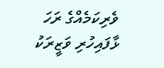ވެރިކަމެއްގެ ރަހަ ޅާފައިހުރި ވަޒީރަކު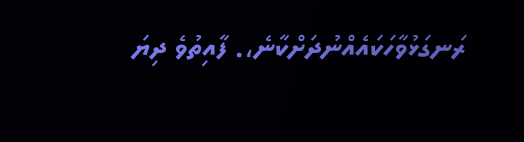ރަނގަޅުވާހަކައެއްނުދަށްކާނެ،. ފާއިތުވެ ދިޔަ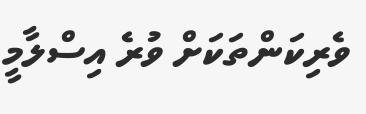ވެރިކަންތަކަށް ވުރެ އިސްލާމީ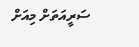ސަރީއަތަށް މިއަށް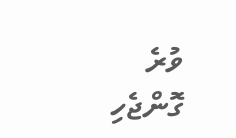ވުރެ ގޮންޖެހި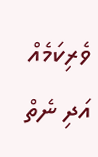ވެރިކަމެއް އަދި ނެތް